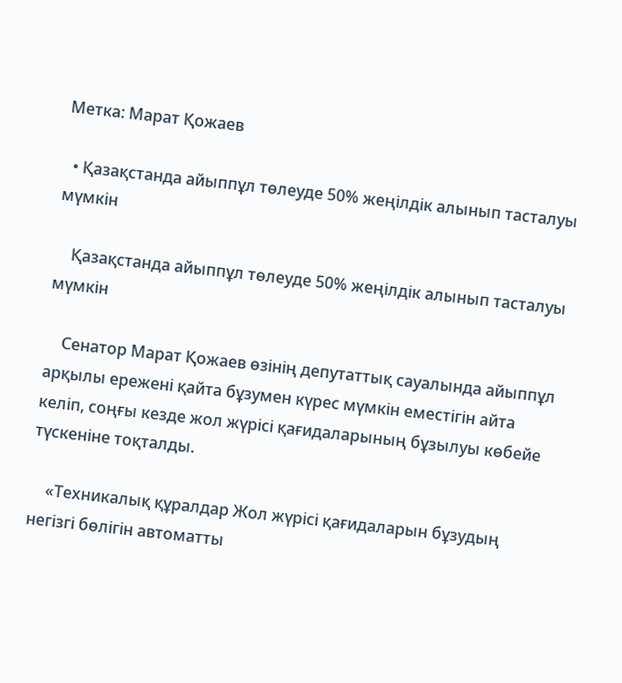Метка: Марат Қожаев

  • Қазақстанда айыппұл төлеуде 50% жеңілдік алынып тасталуы мүмкін

    Қазақстанда айыппұл төлеуде 50% жеңілдік алынып тасталуы мүмкін

    Сенатор Марат Қожаев өзінің депутаттық сауалында айыппұл арқылы ережені қайта бұзумен күрес мүмкін еместігін айта келіп, соңғы кезде жол жүрісі қағидаларының бұзылуы көбейе түскеніне тоқталды.

    «Техникалық құралдар Жол жүрісі қағидаларын бұзудың негізгі бөлігін автоматты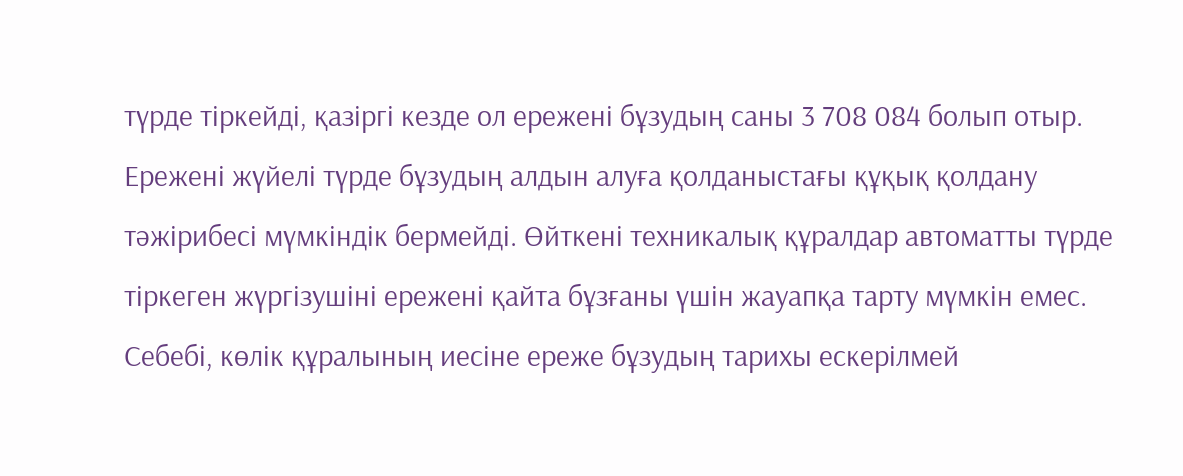түрде тіркейді, қазіргі кезде ол ережені бұзудың саны 3 708 084 болып отыр. Ережені жүйелі түрде бұзудың алдын алуға қолданыстағы құқық қолдану тәжірибесі мүмкіндік бермейді. Өйткені техникалық құралдар автоматты түрде тіркеген жүргізушіні ережені қайта бұзғаны үшін жауапқа тарту мүмкін емес. Себебі, көлік құралының иесіне ереже бұзудың тарихы ескерілмей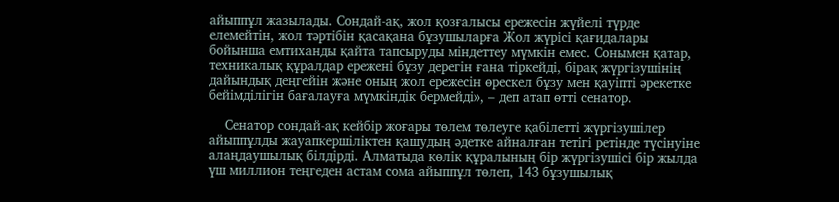айыппұл жазылады. Сондай-ақ, жол қозғалысы ережесін жүйелі түрде елемейтін, жол тәртібін қасақана бұзушыларға Жол жүрісі қағидалары бойынша емтиханды қайта тапсыруды міндеттеу мүмкін емес. Сонымен қатар, техникалық құралдар ережені бұзу дерегін ғана тіркейді, бірақ жүргізушінің дайындық деңгейін және оның жол ережесін өрескел бұзу мен қауіпті әрекетке бейімділігін бағалауға мүмкіндік бермейді», – деп атап өтті сенатор.

    Сенатор сондай-ақ кейбір жоғары төлем төлеуге қабілетті жүргізушілер айыппұлды жауапкершіліктен қашудың әдетке айналған тетігі ретінде түсінуіне алаңдаушылық білдірді. Алматыда көлік құралының бір жүргізушісі бір жылда үш миллион теңгеден астам сома айыппұл төлеп, 143 бұзушылық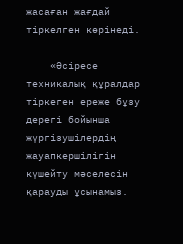жасаған жағдай тіркелген көрінеді.

    «Әсіресе техникалық құралдар тіркеген ереже бұзу дерегі бойынша жүргізушілердің жауапкершілігін күшейту мәселесін қарауды ұсынамыз.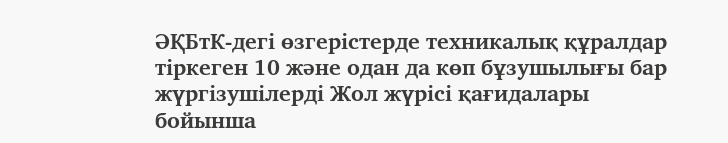ӘҚБтК-дегі өзгерістерде техникалық құралдар тіркеген 10 және одан да көп бұзушылығы бар жүргізушілерді Жол жүрісі қағидалары бойынша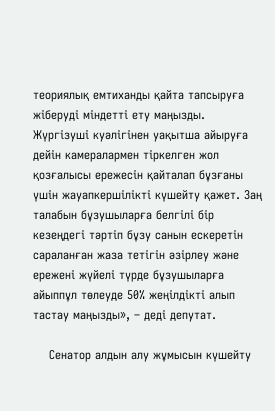теориялық емтиханды қайта тапсыруға жіберуді міндетті ету маңызды. Жүргізуші куәлігінен уақытша айыруға дейін камералармен тіркелген жол қозғалысы ережесін қайталап бұзғаны үшін жауапкершілікті күшейту қажет. Заң талабын бұзушыларға белгілі бір кезеңдегі тәртіп бұзу санын ескеретін сараланған жаза тетігін әзірлеу және ережені жүйелі түрде бұзушыларға айыппұл төлеуде 50% жеңілдікті алып тастау маңызды», – деді депутат.

    Сенатор алдын алу жұмысын күшейту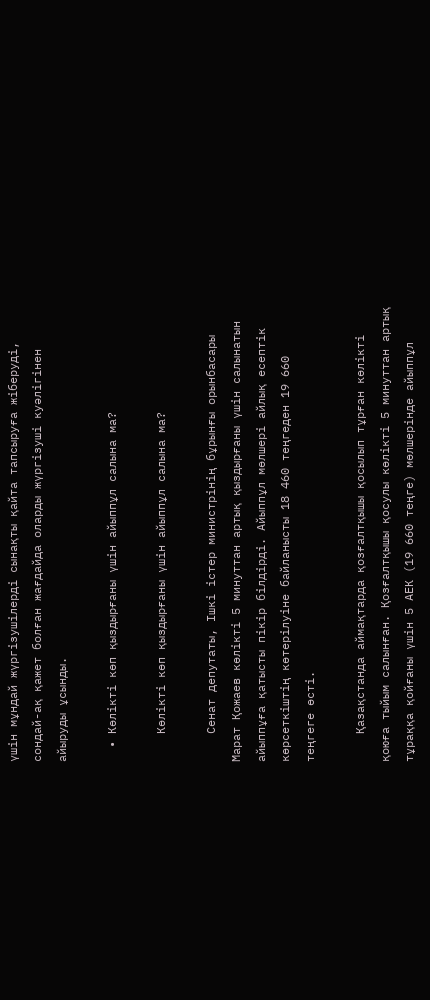үшін мұндай жүргізушілерді сынақты қайта тапсыруға жіберуді, сондай-ақ қажет болған жағдайда оларды жүргізуші куәлігінен айыруды ұсынды.

  • Көлікті көп қыздырғаны үшін айыппұл салына ма?

    Көлікті көп қыздырғаны үшін айыппұл салына ма?

    Сенат депутаты, Ішкі істер министрінің бұрынғы орынбасары Марат Қожаев көлікті 5 минуттан артық қыздырғаны үшін салынатын айыппұға қатысты пікір білдірді. Айыппұл мөлшері айлық есептік көрсеткіштің көтерілуіне байланысты 18 460 теңгеден 19 660 теңгеге өсті.

    Қазақстанда аймақтарда қозғалтқышы қосылып тұрған көлікті қоюға тыйым салынған. Қозғалтқышы қосулы көлікті 5 минуттан артық тұраққа қойғаны үшін 5 АЕК (19 660 теңге) мөлшерінде айыппұл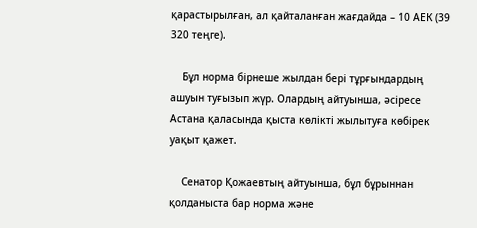қарастырылған, ал қайталанған жағдайда – 10 АЕК (39 320 теңге).

    Бұл норма бірнеше жылдан бері тұрғындардың ашуын туғызып жүр. Олардың айтуынша, әсіресе Астана қаласында қыста көлікті жылытуға көбірек уақыт қажет.

    Сенатор Қожаевтың айтуынша, бұл бұрыннан қолданыста бар норма және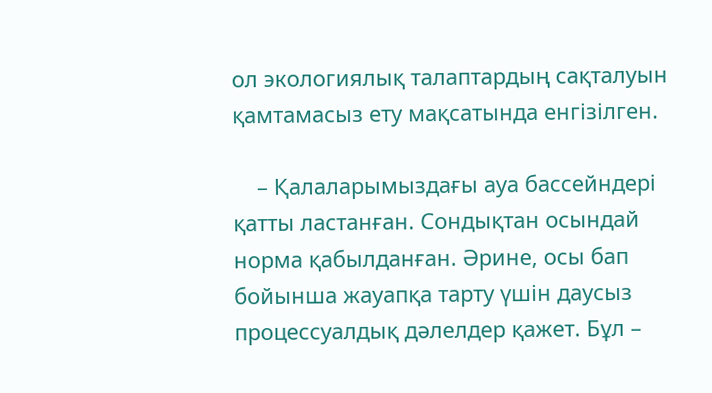ол экологиялық талаптардың сақталуын қамтамасыз ету мақсатында енгізілген.

    – Қалаларымыздағы ауа бассейндері қатты ластанған. Сондықтан осындай норма қабылданған. Әрине, осы бап бойынша жауапқа тарту үшін даусыз процессуалдық дәлелдер қажет. Бұл –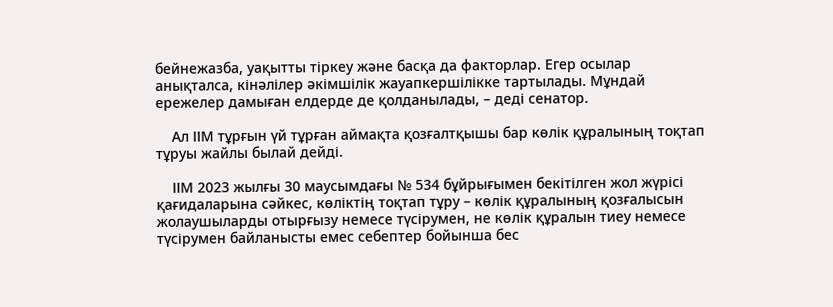бейнежазба, уақытты тіркеу және басқа да факторлар. Егер осылар анықталса, кінәлілер әкімшілік жауапкершілікке тартылады. Мұндай ережелер дамыған елдерде де қолданылады, – деді сенатор.

    Ал ІІМ тұрғын үй тұрған аймақта қозғалтқышы бар көлік құралының тоқтап тұруы жайлы былай дейді.

    ІІМ 2023 жылғы 30 маусымдағы № 534 бұйрығымен бекітілген жол жүрісі қағидаларына сәйкес, көліктің тоқтап тұру – көлік құралының қозғалысын жолаушыларды отырғызу немесе түсірумен, не көлік құралын тиеу немесе түсірумен байланысты емес себептер бойынша бес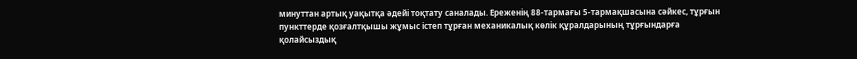минуттан артық уақытқа әдейі тоқтату саналады. Ереженің 88-тармағы 5-тармақшасына сәйкес, тұрғын пункттерде қозғалтқышы жұмыс істеп тұрған механикалық көлік құралдарының тұрғындарға қолайсыздық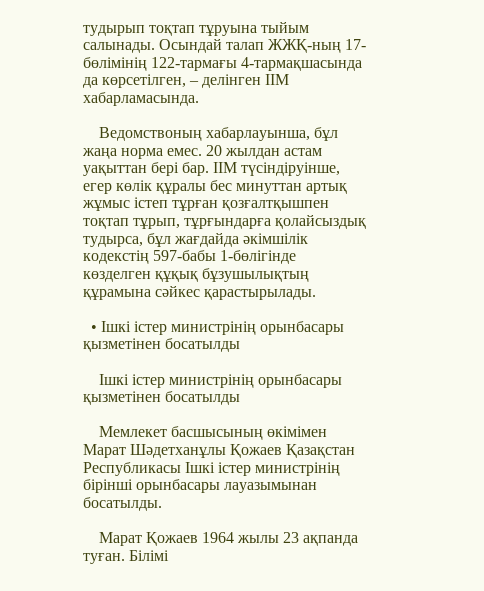тудырып тоқтап тұруына тыйым салынады. Осындай талап ЖЖҚ-ның 17-бөлімінің 122-тармағы 4-тармақшасында да көрсетілген, – делінген ІІМ хабарламасында.

    Ведомствоның хабарлауынша, бұл жаңа норма емес. 20 жылдан астам уақыттан бері бар. ІІМ түсіндіруінше, егер көлік құралы бес минуттан артық жұмыс істеп тұрған қозғалтқышпен тоқтап тұрып, тұрғындарға қолайсыздық тудырса, бұл жағдайда әкімшілік кодекстің 597-бабы 1-бөлігінде көзделген құқық бұзушылықтың құрамына сәйкес қарастырылады.

  • Ішкі істер министрінің орынбасары қызметінен босатылды

    Ішкі істер министрінің орынбасары қызметінен босатылды

    Мемлекет басшысының өкімімен Марат Шәдетханұлы Қожаев Қазақстан Республикасы Ішкі істер министрінің бірінші орынбасары лауазымынан босатылды.

    Марат Қожаев 1964 жылы 23 ақпанда туған. Білімі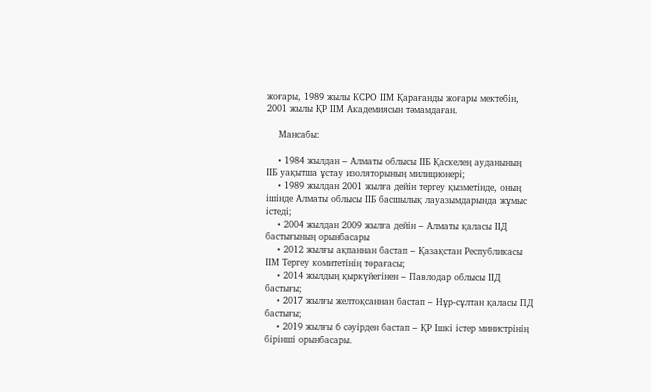жоғары, 1989 жылы КСРО ІІМ Қарағанды жоғары мектебін, 2001 жылы ҚР ІІМ Академиясын тәмамдаған.

    Мансабы:

    • 1984 жылдан – Алматы облысы ІІБ Қаскелең ауданының ІІБ уақытша ұстау изоляторының милиционері;
    • 1989 жылдан 2001 жылға дейін тергеу қызметінде, оның ішінде Алматы облысы ІІБ басшылық лауазымдарында жұмыс істеді;
    • 2004 жылдан 2009 жылға дейін – Алматы қаласы ІІД бастығының орынбасары
    • 2012 жылғы ақпаннан бастап – Қазақстан Республикасы ІІМ Тергеу комитетінің төрағасы;
    • 2014 жылдың қыркүйегінен – Павлодар облысы ІІД бастығы;
    • 2017 жылғы желтоқсаннан бастап – Нұр-сұлтан қаласы ПД бастығы;
    • 2019 жылғы 6 сәуірден бастап – ҚР Ішкі істер министрінің бірінші орынбасары.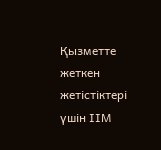Қызметте жеткен жетістіктері үшін ІІМ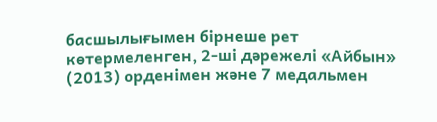басшылығымен бірнеше рет көтермеленген, 2-ші дәрежелі «Айбын» (2013) орденімен және 7 медальмен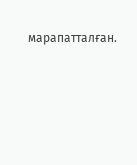марапатталған.